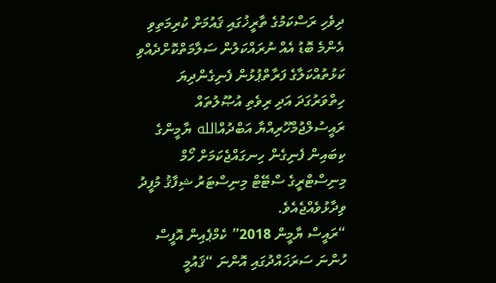ދިވެހި ރަސްކަމުގެ ތާރީޚުގައި ޤައުމަށް ކުރިމަތިވި އެންމެ ބޮޑު އެއް ނުރައްކަލުން ސަލާމަތްކޮށްދެއްވި ކަޅުތުއްކަލާގެ ފަރާތްޕުޅުން ފެނިގެންދިޔަ ހިތްވަރުގަދަ އަދި ރިވެތި އުޞޫލުތައް ރައީސުލްޖުމްހޫރިއްޔާ އަބްދުއްالله ޔާމީންގެ ކިބައިން ފެނިގެން ހިނގައްޖެކަމަށް ހޯމް މިނިސްޓްރީގެ ސްޓޭޓް މިނިސްޓަރު ޝިފާޤު މުފީދު ވިދާޅުވެއްޖެއެވެ.
“ރައީސް ޔާމީން 2018” ކެމްޕެއިން އޮފީސް ހުންނަ ސަރަޚައްދުގައި އޮންނަ “ޤައުމީ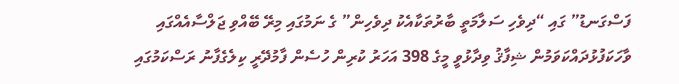ފަސްގަނޑު” ގައި “ދިވެހި ސަލާމަތީ ބާރުތަކާއެކު ދިވެހިން” ގެ ނަމުގައި މިރޭ ބޭއްވި ޖަލްސާއެއްގައި ވާހަކަފުޅުދައްކަވަމުން ޝިފާޤު ވިދާޅުވީ މީގެ 398 އަހަރު ކުރިން ހުސެން ފާމުދޭރީ ކިލެގެފާނު ރަސްކަމުގައި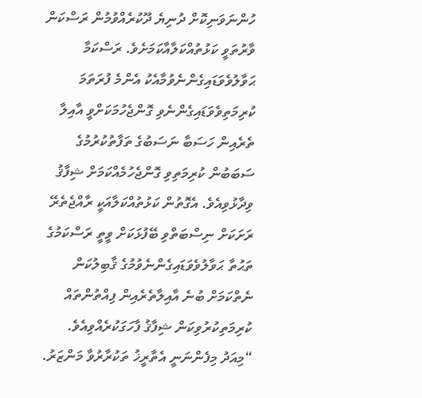ހުންނަވަނިކޮށް ދުނިޔެ ދޫކުރެއްވުމުން ރަސްކަން ވާރުތަވީ ކަޅުތުއްކަލާއާކަމަށެވެ. ރަސްކަމާ ޙަވާލުވެވަޑައިގެންނެވުމާއެކު އެންމެ ފުރަތަމަ ކުރިމަތިވެވަޑައިގެންނެވި ގޮންޖެހުމަކަށްވީ އާއިލާ ތެރެއިން ހަސަބާ ނަސަބުގެ ތަފާތުކުރުމުގެ ސަބަބުން ކުރިމަތިވި ގޮންޖެހުމެއްކަމަށް ޝިފާޤު ވިދާޅުވިއެވެ. އެގޮތުން ކަޅުތުއްކަލާއަކީ ރާއްޖެތެރޭ ރަށަކަށް ނިސްބަތްވި ބޭފުޅަކަށް ވީތީ ރަސްކަމުގެ ތަޙުތާ ޙަވާލުވެވަޑައިގެންނެވުމުގެ ޤާބިލުކަން ނެތްކަމަށް ބުނެ އާއިލާތެރެއިން ފިއްތުންތައް ކުރިމަތިކުރުވިކަން ޝިފާޤު ފާހަގަކުރެއްވިއެވެ.
“މިއަދު މިފެންނަނީ އެތާރީޚު ތަކުރާރުވާ މަންޒަރު.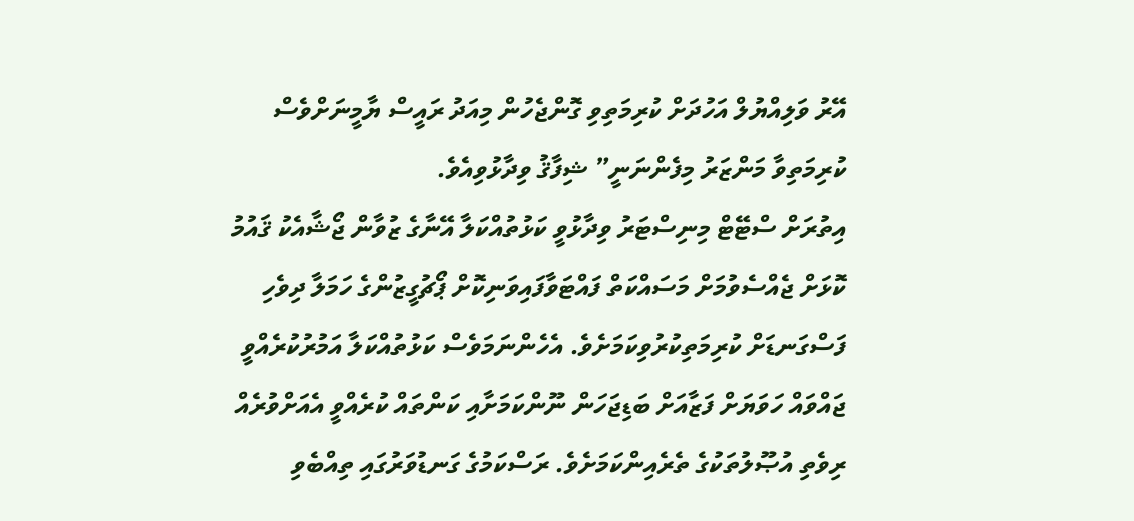އޭރު ވަލިއްޔުލް އަހުދަށް ކުރިމަތިވި ގޮންޖެހުން މިއަދު ރައީސް ޔާމީނަށްވެސް ކުރިމަތިވާ މަންޒަރު މިފެންނަނީ” ޝިފާޤު ވިދާޅުވިއެވެ.
އިތުރަށް ސްޓޭޓް މިނިސްޓަރު ވިދާޅުވީ ކަޅުތުއްކަލާ އޭނާގެ ޒުވާން ޖޯޝާއެކު ޤައުމު ކޮޅަށް ޖެއްސެވުމަށް މަސައްކަތް ފައްޓަވާފައިވަނިކޮށް ޕޯޗުގީޒުންގެ ހަމަލާ ދިވެހި ފަސްގަނޑަށް ކުރިމަތިކުރުވިކަމަށެވެ. އެހެންނަމަވެސް ކަޅުތުއްކަލާ އަމުރުކުރެއްވީ ޖައްވައް ހަވަޔަށް ފަޒާއަށް ބަޑިޖަހަން ނޫންކަމަށާއި ކަންތައް ކުރެއްވީ އެއަށްވުރެއް ރިވެތި އުޞޫލުތަކުގެ ތެރެއިންކަމަށެވެ. ރަސްކަމުގެ ގަނޑުވަރުގައި ތިއްބެވި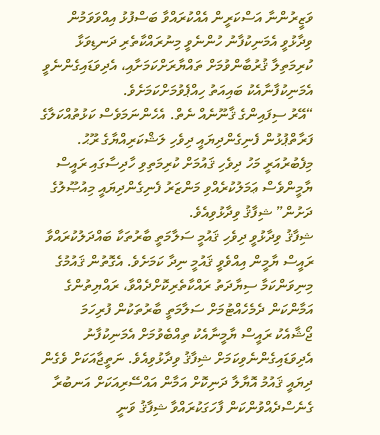ވަޒީރުންނާ އަސްކަރީން އެއްކުރައްވާ ބަސްފުޅު އިއްވަވަމުން ވިދާޅުވީ އެމަނިކުފާނު ހުންނެވީ މިނުރައްކާތެރި ދަނޑިވަޅާ ކުރިމަތިލާ ޤުރުބާންވުމަށް ތައްޔާރަށްކަމަށާއި، އެދިވަޑައިގެންނެވީ އެމަނިކުފާނާއެކު ބައިއަތު ހިއްޕެވުމަށްކަމަށެވެ.
“އޭރު ސިފައިންގެ ޤާނޫނެއް ނެތް. އެހެންނަމަވެސް ކަޅުތުއްކަލާގެ ފަރާތްޕުޅުން ފެނިގެންދިޔައީ ދިވެހި ލަޝްކަރިއްޔާގެ ރޫޙު. މިފެބުރުއަރީ މަހު ދިވެހި ޤައުމަށް ކުރިމަތިވި ހާދިސާގައި ރައީސް ޔާމީންވެސް ޢަމަލުކުރެއްވި މަންޒަރު ފެނިގެންދިޔައީ މިއުޞޫލުގެ ދަށުން” ޝިފާޤު ވިދާޅުވިއެވެ.
ޝިފާޤު ވިދާޅުވީ ދިވެހި ޤައުމީ ސަލާމަތީ ބާރުތަކާ ބައްދަލުކުރައްވާ ރައީސް ޔާމީން އިއްވެވީ ޤައުމީ ނިދާ ކަމަށެވެ. އެގޮތުން ޤައުމުގެ މިނިވަންކަމާ ސިޔާދަތު ރައްކާތެރިކޮށްދެއްވާ، ރައްޔިތުންގެ އަމާންކަން ދެމެހެއްޓުމަށް ސަލާމަތީ ބާރުތަކުން ފުރިހަމަ ޖޯޝާއެކު ރައީސް ޔާމީނާއެކު ތިއްބެވުމަށް އެމަނިކުފާނު އެދިވަޑައިގެންނެވިކަމަށް ޝިފާޤު ވިދާޅުވިއެވެ. ނަތީޖާއަކަށް ވެގެން ދިޔައީ ޤައުމު އޮޔާލާ ދަނިކޮށް އަމާން އައްސޭރިއަކަށް އަނބުރާ ގެނެސްދެއްވުންކަން ފާހަގަކުރައްވާ ޝިފާޤު ވަނީ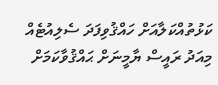ކަޅުތުއްކަލާއަށް ހައްޤުވިފަދަ ސެލިއުޓެއް މިއަދު ރައީސް ޔާމީނަށް ޙައްޤުވާކަމަށް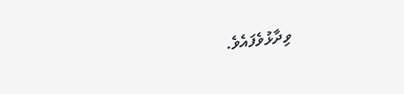ވިދާޅުވެފައެވެ.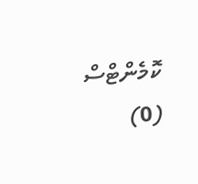ކޮމެންޓްސް (0)